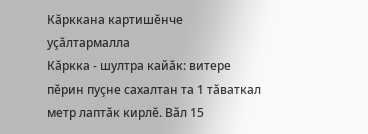Кăрккана картишĕнче уçăлтармалла
Кăркка - шултра кайăк: витере пĕрин пуçне сахалтан та 1 тăваткал метр лаптăк кирлĕ. Вăл 15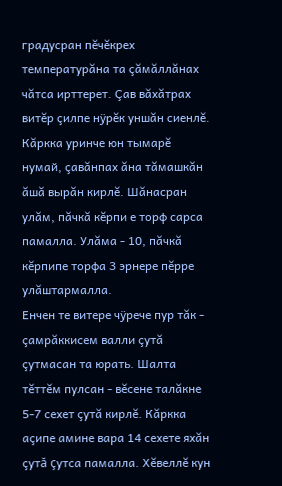градусран пĕчĕкрех температурăна та çăмăллăнах чăтса ирттерет. Çав вăхăтрах витĕр çилпе нÿрĕк уншăн сиенлĕ.
Кăркка уринче юн тымарĕ нумай, çавăнпах ăна тăмашкăн ăшă вырăн кирлĕ. Шăнасран улăм, пăчкă кĕрпи е торф сарса памалла. Улăма - 10, пăчкă кĕрпипе торфа 3 эрнере пĕрре улăштармалла.
Енчен те витере чÿрече пур тăк - çамрăккисем валли çутă çутмасан та юрать. Шалта тĕттĕм пулсан - вĕсене талăкне 5-7 сехет çутă кирлĕ. Кăркка аçипе амине вара 14 сехете яхăн çутă çутса памалла. Хĕвеллĕ кун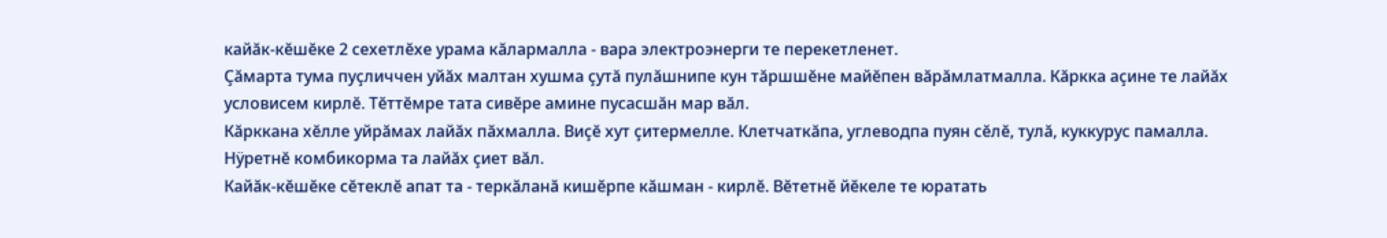кайăк-кĕшĕке 2 сехетлĕхе урама кăлармалла - вара электроэнерги те перекетленет.
Çăмарта тума пуçличчен уйăх малтан хушма çутă пулăшнипе кун тăршшĕне майĕпен вăрăмлатмалла. Кăркка аçине те лайăх условисем кирлĕ. Тĕттĕмре тата сивĕре амине пусасшăн мар вăл.
Кăрккана хĕлле уйрăмах лайăх пăхмалла. Виçĕ хут çитермелле. Клетчаткăпа, углеводпа пуян сĕлĕ, тулă, куккурус памалла. Нÿретнĕ комбикорма та лайăх çиет вăл.
Кайăк-кĕшĕке сĕтеклĕ апат та - теркăланă кишĕрпе кăшман - кирлĕ. Вĕтетнĕ йĕкеле те юратать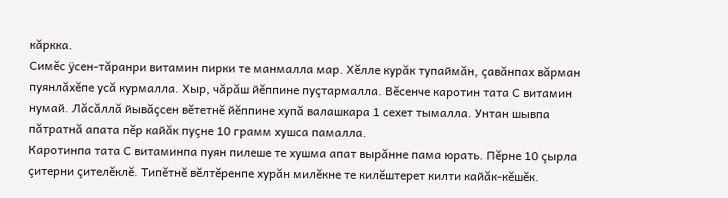кăркка.
Симĕс ÿсен-тăранри витамин пирки те манмалла мар. Хĕлле курăк тупаймăн, çавăнпах вăрман пуянлăхĕпе усă курмалла. Хыр, чăрăш йĕппине пуçтармалла. Вĕсенче каротин тата С витамин нумай. Лăсăллă йывăçсен вĕтетнĕ йĕппине хупă валашкара 1 сехет тымалла. Унтан шывпа пăтратнă апата пĕр кайăк пуçне 10 грамм хушса памалла.
Каротинпа тата С витаминпа пуян пилеше те хушма апат вырăнне пама юрать. Пĕрне 10 çырла çитерни çителĕклĕ. Типĕтнĕ вĕлтĕренпе хурăн милĕкне те килĕштерет килти кайăк-кĕшĕк.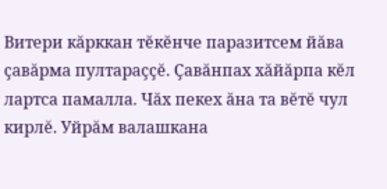Витери кăрккан тĕкĕнче паразитсем йăва çавăрма пултараççĕ. Çавăнпах хăйăрпа кĕл лартса памалла. Чăх пекех ăна та вĕтĕ чул кирлĕ. Уйрăм валашкана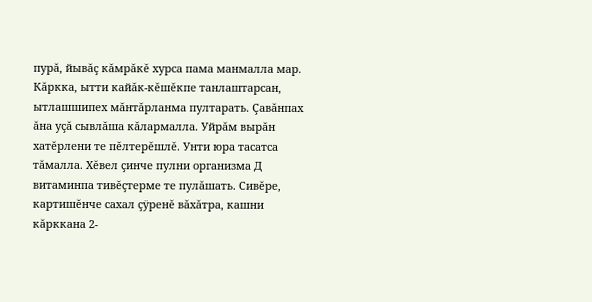пурă, йывăç кăмрăкĕ хурса пама манмалла мар.
Кăркка, ытти кайăк-кĕшĕкпе танлаштарсан, ытлашшипех мăнтăрланма пултарать. Çавăнпах ăна уçă сывлăша кăлармалла. Уйрăм вырăн хатĕрлени те пĕлтерĕшлĕ. Унти юра тасатса тăмалла. Хĕвел çинче пулни организма Д витаминпа тивĕçтерме те пулăшать. Сивĕре, картишĕнче сахал çÿренĕ вăхăтра, кашни кăрккана 2-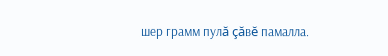шер грамм пулă çăвĕ памалла.